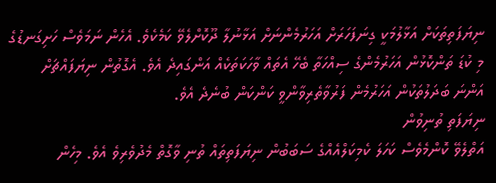ނިޔަފަތިތަކަށް އަޅާލުމަކީ ގިނަފަހަރަށް އަހަރުމެންނަށް އަޅާނުލާ ދޫކޮށްލެވޭ ކަމެކެވެ. އެހެން ނަމަވެސް ހަށިގަނޑުގެ މި ކުޑަ ތަންކޮޅުން އަހަރުމެންގެ ސިއްހަތާ ބެހޭ އެތައް ވާހަކަތަކެއް އަންގައިދެ އެވެ. އެގޮތުން ނިޔަފައްޗަށް އަންނަ ބަދަލުތަކުން އަހަރުމެން ފަރުވާތެރިވާންވީ ކަންކަން ބުނެދެ އެވެ.
ނިޔަފަތި ތުނިވުން
އަތްލެވޭ ކޮންމެވެސް ކަހަލަ ކެމިކަލްއެއްގެ ސަބަބުން ނިޔަފަތިތައް ތުނި ވާގޮތް މެދުވެރިވެ އެވެ. މިހެން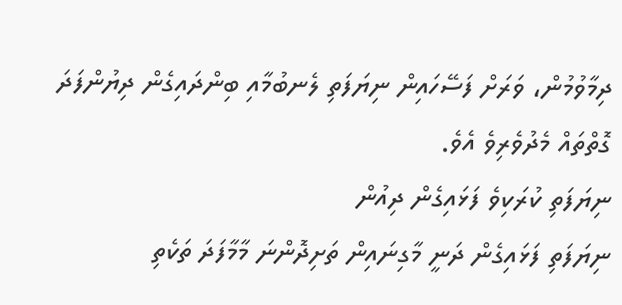ދިމާވުމުން، ވަރަށް ފަސޭހައިން ނިޔަފަތި ލެނބުމާއި ބިންދައިގެން ދިޔުންފަދަ ގޮތްތައް މެދުވެރިވެ އެވެ.
ނިޔަފަތި ކުރަކިވެ ފަޅައިގެން ދިއުން
ނިޔަފަތި ފަޅައިގެން ދަނީ މާގިނައިން ތަށިދޮންނަ މާމާފަދަ ތަކެތި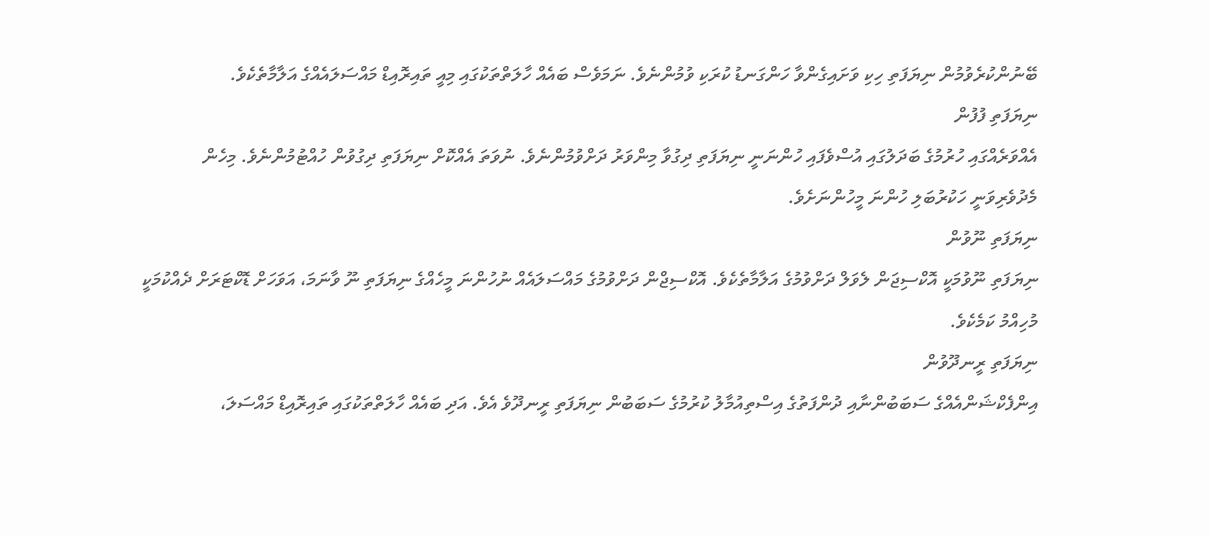ބޭނުންކުރެވުމުން ނިޔަފަތި ހިކި ވަށައިގެންވާ ހަންގަނޑު ކުރަކި ވުމުންނެވެ. ނަމަވެސް ބައެއް ހާލަތްތަކުގައި މިއީ ތައިރޮއިޑް މައްސަލައެއްގެ އަލާމާތެކެވެ.
ނިޔަފަތި ފުފުން
އެއްވަރެއްގައި ހުރުމުގެ ބަދަލުގައި އުސްވެފައި ހުންނަނީ ނިޔަފަތި ދިގުވާ މިންވަރު ދަށްވުމުންނެވެ. ނުވަތަ އެއްކޮށް ނިޔަފަތި ދިގުވުން ހުއްޓުމުންނެވެ. މިހެން މެދުވެރިވަނީ ހަކުރުބަލި ހުންނަ މީހުންނަށެވެ.
ނިޔަފަތި ނޫވުން
ނިޔަފަތި ނޫވުމަކީ އޮކްސިޖަން ލެވަލް ދަށްވުމުގެ އަލާމާތެކެވެ. އޮކްސިޖްން ދަށްވުމުގެ މައްސަލައެއް ނުހުންނަ މީހެއްގެ ނިޔަފަތި ނޫ ވާނަމަ، އަވަހަށް ޑޮކްޓަރަށް ދެއްކުމަކީ މުހިއްމު ކަމެކެވެ.
ނިޔަފަތި ރީނދޫވުން
އިންފެކްޝަންއެއްގެ ސަބަބުންނާއި ދުންފަތުގެ އިސްތިއުމާލު ކުރުމުގެ ސަބަބުން ނިޔަފަތި ރީނދޫވެ އެވެ. އަދި ބައެއް ހާލަތްތަކުގައި ތައިރޮއިޑް މައްސަލަ،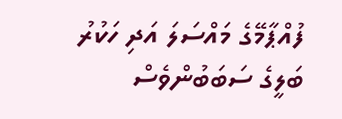ފުއްޕާމޭގެ މައްސަލަ އަދި ހަކުރު ބަލީގެ ސަބަބުންވެސް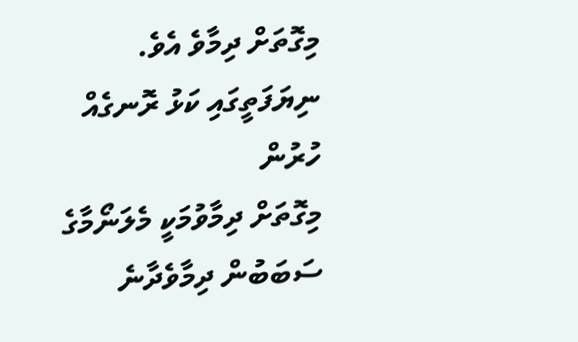މިގޮތަށް ދިމާވެ އެވެ.
ނިޔަފަތީގައި ކަޅު ރޮނގެއް ހުރުން
މިގޮތަށް ދިމާވުމަކީ މެލަނޯމާގެ ސަބަބުން ދިމާވެދާނެ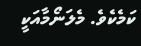ކަމެކެވެ. މެލަނޯމާއަކީ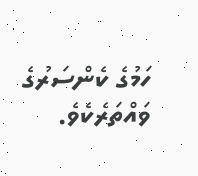ހަމުގެ ކެންސަރުގެ ވައްތަރެކެވެ.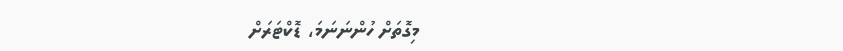މިގޮތަށް ހުންނަނަމަ، ޑޮކްޓަރަށް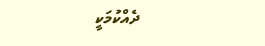ދެއްކުމަކީ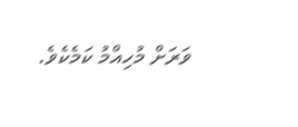ވަރަށް މުހިއްމު ކަމެކެވެ.